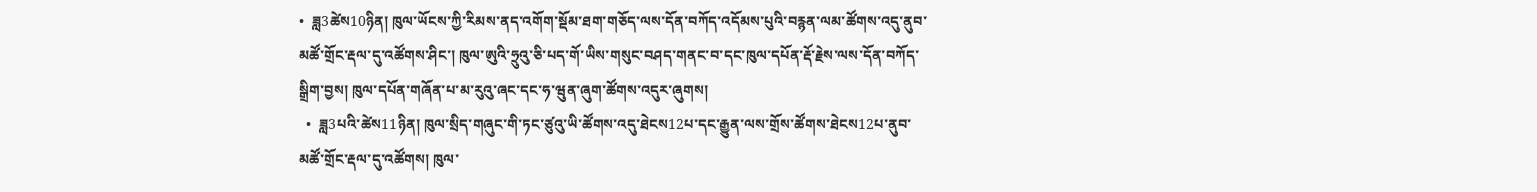•  ཟླ3ཚེས10ཉིན། ཁུལ་ཡོངས་ཀྱི་རིམས་ནད་འགོག་སྡོམ་ཐག་གཅོད་ལས་དོན་བཀོད་འདོམས་པུའི་བརྙན་ལམ་ཚོགས་འདུ་ནུབ་མཚོ་གྲོང་རྡལ་དུ་འཚོགས་ཤིང་། ཁུལ་ཨུའི་ཧྲུའུ་ཅི་པད་གོ་ཡིས་གསུང་བཤད་གནང་བ་དང་ཁུལ་དཔོན་རྡོ་རྗེས་ལས་དོན་བཀོད་སྒྲིག་བྱས། ཁུལ་དཔོན་གཞོན་པ་མ་རུའུ་ཞང་དང་ཧ་ཝུན་ཞུག་ཚོགས་འདུར་ཞུགས།
  •  ཟླ3པའི་ཚེས11ཉིན། ཁུལ་སྲིད་གཞུང་གི་ཏང་ཙུའུ་ཡི་ཚོགས་འདུ་ཐེངས12པ་དང་རྒྱུན་ལས་གྲོས་ཚོགས་ཐེངས12པ་ནུབ་མཚོ་གྲོང་རྡལ་དུ་འཚོགས། ཁུལ་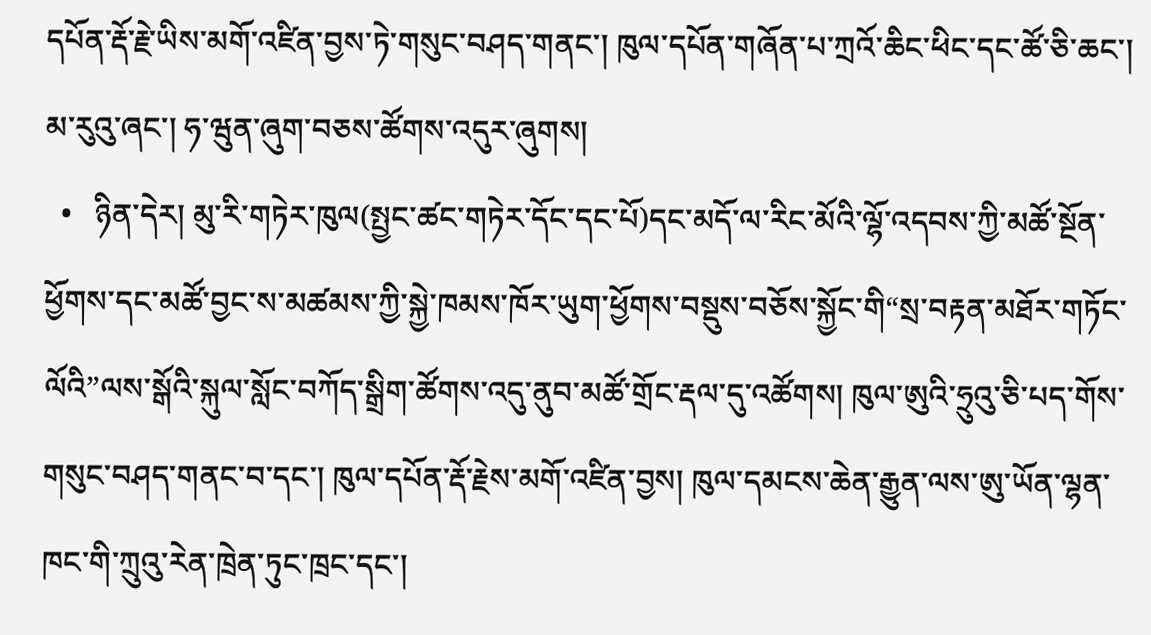དཔོན་རྡོ་རྗེ་ཡིས་མགོ་འཛིན་བྱས་ཏེ་གསུང་བཤད་གནང་། ཁུལ་དཔོན་གཞོན་པ་ཀྲའོ་ཆིང་ཕིང་དང་ཚོ་ཅི་ཆང་། མ་རུའུ་ཞང་། ཧ་ཝུན་ཞུག་བཅས་ཚོགས་འདུར་ཞུགས།
  •   ཉིན་དེར། མུ་རི་གཏེར་ཁུལ(སྤྱང་ཚང་གཏེར་དོང་དང་པོ)དང་མདོ་ལ་རིང་མོའི་ལྷོ་འདབས་ཀྱི་མཚོ་སྔོན་ཕྱོགས་དང་མཚོ་བྱང་ས་མཚམས་ཀྱི་སྐྱེ་ཁམས་ཁོར་ཡུག་ཕྱོགས་བསྡུས་བཅོས་སྐྱོང་གི“སྲ་བརྟན་མཐོར་གཏོང་ལོའི”ལས་སྒོའི་སྐུལ་སློང་བཀོད་སྒྲིག་ཚོགས་འདུ་ནུབ་མཚོ་གྲོང་རྡལ་དུ་འཚོགས། ཁུལ་ཨུའི་ཧྲུའུ་ཅི་པད་གོས་གསུང་བཤད་གནང་བ་དང་། ཁུལ་དཔོན་རྡོ་རྗེས་མགོ་འཛིན་བྱས། ཁུལ་དམངས་ཆེན་རྒྱུན་ལས་ཨུ་ཡོན་ལྷན་ཁང་གི་ཀྲུའུ་རེན་ཁྲེན་ཏུང་ཁྲང་དང་།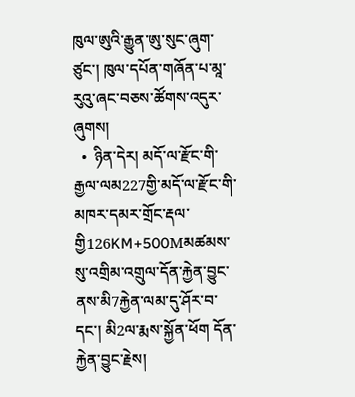ཁུལ་ཨུའི་རྒྱུན་ཨུ་སུང་ཞུག་ཙུང་། ཁུལ་དཔོན་གཞོན་པ་མཱ་རུའུ་ཞང་བཅས་ཚོགས་འདུར་ཞུགས།
  •  ཉིན་དེར། མདོ་ལ་རྫོང་གི་རྒྱལ་ལམ227གྱི་མདོ་ལ་རྫོང་གི་མཁར་དམར་གྲོང་རྡལ་གྱི126KM+500Mམཚམས་སུ་འགྲིམ་འགྲུལ་དོན་རྐྱེན་བྱུང་ནས་མི7རྐྱེན་ལམ་དུ་ཤོར་བ་དང་། མི2ལ་རྨས་སྐྱོན་ཕོག དོན་རྐྱེན་བྱུང་རྗེས།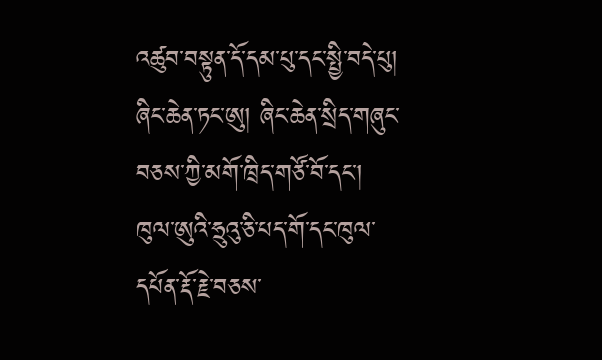འཚུབ་བསྟུན་དོ་དམ་པུ་དང་སྤྱི་བདེ་པུ། ཞིང་ཆེན་ཏང་ཨུ། ཞིང་ཆེན་སྲིད་གཞུང་བཅས་ཀྱི་མགོ་ཁྲིད་གཙོ་བོ་དང་། ཁུལ་ཨུའི་ཧྲུའུ་ཅི་པད་གོ་དང་ཁུལ་དཔོན་རྡོ་རྗེ་བཅས་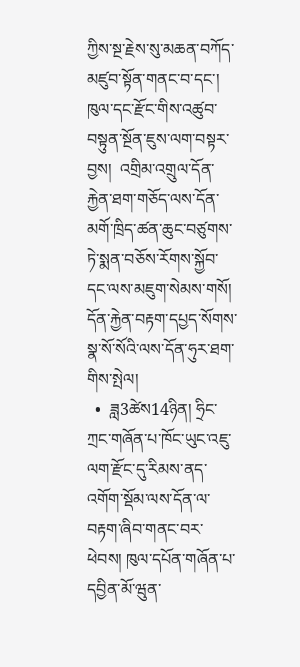ཀྱིས་སྔ་རྗེས་སུ་མཆན་བཀོད་མཛུབ་སྟོན་གནང་བ་དང་། ཁུལ་དང་རྫོང་གིས་འཚུབ་བསྟུན་སྔོན་ཇུས་ལག་བསྟར་བྱས།  འགྲིམ་འགྲུལ་དོན་རྐྱེན་ཐག་གཅོད་ལས་དོན་ མགོ་ཁྲིད་ཚན་ཆུང་བཙུགས་ཏེ་སྨན་བཅོས་རོགས་སྐྱོབ་དང་ལས་མཇུག་སེམས་གསོ། དོན་རྐྱེན་བརྟག་དཔྱད་སོགས་སྣ་སོ་སོའི་ལས་དོན་ཧུར་ཐག་གིས་སྤེལ།
  •  ཟླ3ཚེས14ཉིན། ཧྲིང་ཀྲང་གཞོན་པ་ཁོང་ཡུང་འཇུ་ལག་རྫོང་དུ་རིམས་ནད་འགོག་སྡོམ་ལས་དོན་ལ་བརྟག་ཞིབ་གནང་བར་ཕེབས། ཁུལ་དཔོན་གཞོན་པ་དབྱིན་མོ་ཝུན་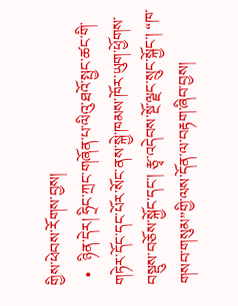གྱིས་ཕེབས་རོགས་བྱས།
  •   ཉིན་དེར། ཧྲིང་ཀྲང་གཞོན་པ་ལིའུ་ཐའོ་སྤྱང་ཚང་གི་གཏེར་དོང་དང་པོར་སོང་ནས་སྐྱེ་ཁམས་ཁོར་ཡུག་ཕྱོགས་བསྡུས་བཅོས་སྐྱོང་དང་། རྩྭ་འདེབས་སྔོ་ལྗང་སྲུང་སྐྱོང་། “ཁ་གསབ་གསུམ”གྱི་ལས་དོན་ལ་བརྟག་ཞིབ་བྱས།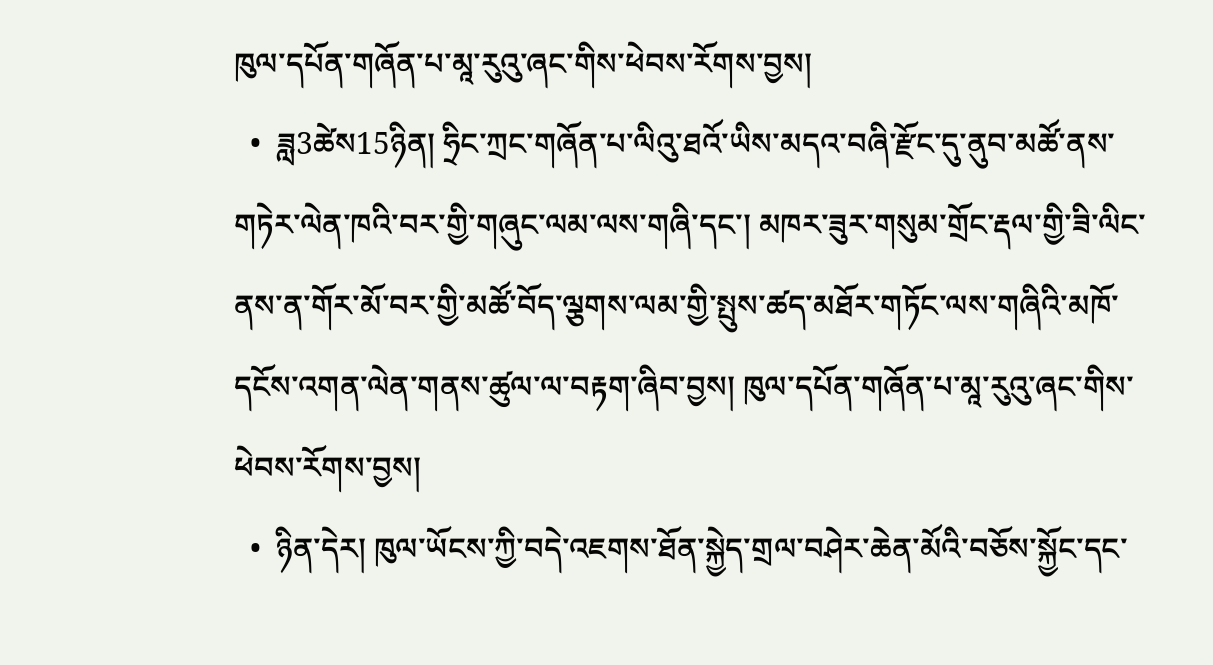ཁུལ་དཔོན་གཞོན་པ་མཱ་རུའུ་ཞང་གིས་ཕེབས་རོགས་བྱས།
  •  ཟླ3ཚེས15ཉིན། ཧྲིང་ཀྲང་གཞོན་པ་ལིའུ་ཐའོ་ཡིས་མདའ་བཞི་རྫོང་དུ་ནུབ་མཚོ་ནས་གཏེར་ལེན་ཁའི་བར་གྱི་གཞུང་ལམ་ལས་གཞི་དང་། མཁར་ཟུར་གསུམ་གྲོང་རྡལ་གྱི་ཟི་ལིང་ནས་ན་གོར་མོ་བར་གྱི་མཚོ་བོད་ལྕགས་ལམ་གྱི་སྤུས་ཚད་མཐོར་གཏོང་ལས་གཞིའི་མཁོ་དངོས་འགན་ལེན་གནས་ཚུལ་ལ་བརྟག་ཞིབ་བྱས། ཁུལ་དཔོན་གཞོན་པ་མཱ་རུའུ་ཞང་གིས་ཕེབས་རོགས་བྱས།
  •  ཉིན་དེར། ཁུལ་ཡོངས་ཀྱི་བདེ་འཇགས་ཐོན་སྐྱེད་གྲལ་བཤེར་ཆེན་མོའི་བཅོས་སྐྱོང་དང་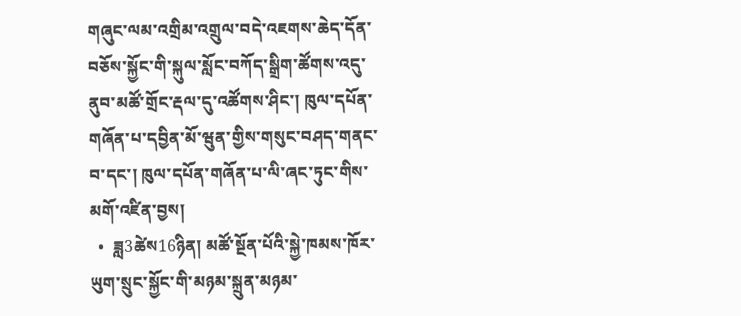གཞུང་ལམ་འགྲིམ་འགྲུལ་བདེ་འཇགས་ཆེད་དོན་བཅོས་སྐྱོང་གི་སྐུལ་སློང་བཀོད་སྒྲིག་ཚོགས་འདུ་ནུབ་མཚོ་གྲོང་རྡལ་དུ་འཚོགས་ཤིང་། ཁུལ་དཔོན་གཞོན་པ་དབྱིན་མོ་ཝུན་གྱིས་གསུང་བཤད་གནང་བ་དང་། ཁུལ་དཔོན་གཞོན་པ་ལི་ཞང་ཏུང་གིས་མགོ་འཛིན་བྱས།
  •  ཟླ3ཚེས16ཉིན། མཚོ་སྔོན་པོའི་སྐྱེ་ཁམས་ཁོར་ཡུག་སྲུང་སྐྱོང་གི་མཉམ་སྐྲུན་མཉམ་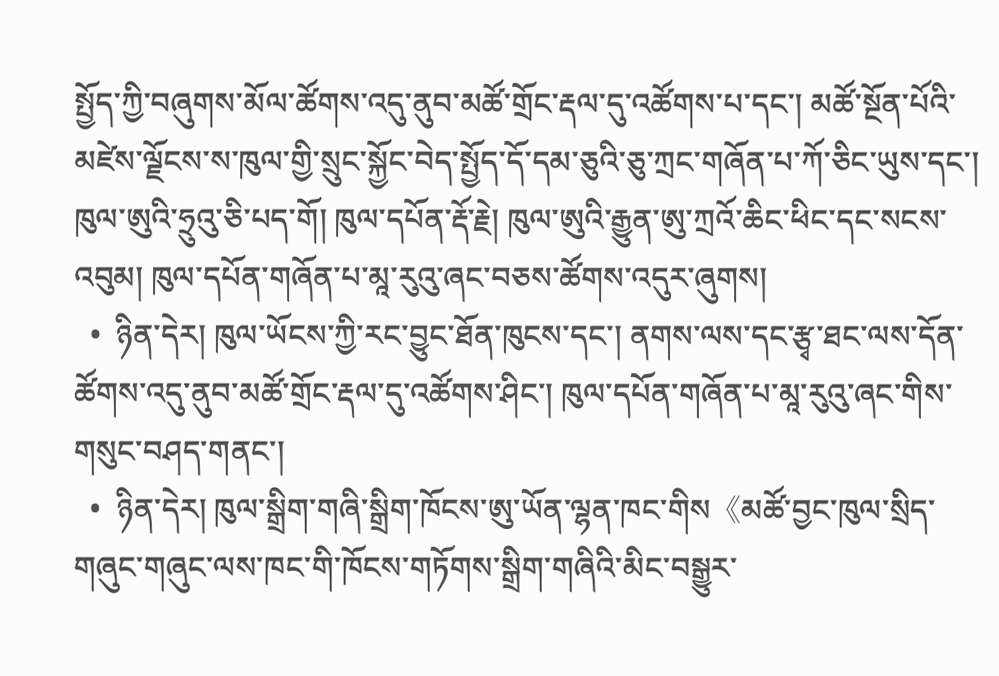སྤྱོད་ཀྱི་བཞུགས་མོལ་ཚོགས་འདུ་ནུབ་མཚོ་གྲོང་རྡལ་དུ་འཚོགས་པ་དང་། མཚོ་སྔོན་པོའི་མཛེས་ལྗོངས་ས་ཁུལ་གྱི་སྲུང་སྐྱོང་བེད་སྤྱོད་དོ་དམ་ཅུའི་ཅུ་ཀྲང་གཞོན་པ་ཀོ་ཅིང་ཡུས་དང་། ཁུལ་ཨུའི་ཧྲུའུ་ཅི་པད་གོ། ཁུལ་དཔོན་རྡོ་རྗེ། ཁུལ་ཨུའི་རྒྱུན་ཨུ་ཀྲའོ་ཆིང་ཕིང་དང་སངས་འབུམ། ཁུལ་དཔོན་གཞོན་པ་མཱ་རུའུ་ཞང་བཅས་ཚོགས་འདུར་ཞུགས།
  •  ཉིན་དེར། ཁུལ་ཡོངས་ཀྱི་རང་བྱུང་ཐོན་ཁུངས་དང་། ནགས་ལས་དང་རྩྭ་ཐང་ལས་དོན་ཚོགས་འདུ་ནུབ་མཚོ་གྲོང་རྡལ་དུ་འཚོགས་ཤིང་། ཁུལ་དཔོན་གཞོན་པ་མཱ་རུའུ་ཞང་གིས་གསུང་བཤད་གནང་།
  •  ཉིན་དེར། ཁུལ་སྒྲིག་གཞི་སྒྲིག་ཁོངས་ཨུ་ཡོན་ལྷན་ཁང་གིས《མཚོ་བྱང་ཁུལ་སྲིད་གཞུང་གཞུང་ལས་ཁང་གི་ཁོངས་གཏོགས་སྒྲིག་གཞིའི་མིང་བསྒྱུར་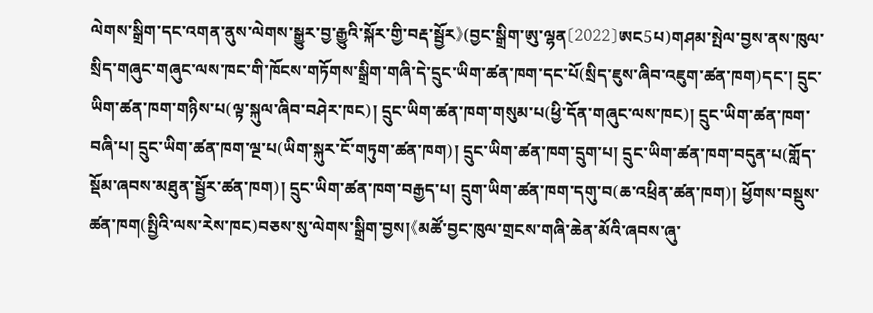ལེགས་སྒྲིག་དང་འགན་ནུས་ལེགས་སྒྱུར་བྱ་རྒྱུའི་སྐོར་གྱི་བརྡ་སྦྱོར》(བྱང་སྒྲིག་ཨུ་ལྷན〔2022〕ཨང5པ)གཤམ་སྤེལ་བྱས་ནས་ཁུལ་སྲིད་གཞུང་གཞུང་ལས་ཁང་གི་ཁོངས་གཏོགས་སྒྲིག་གཞི་དེ་དྲུང་ཡིག་ཚན་ཁག་དང་པོ(སྲིད་ཇུས་ཞིབ་འཇུག་ཚན་ཁག)དང་། དྲུང་ཡིག་ཚན་ཁག་གཉིས་པ(ལྟ་སྐུལ་ཞིབ་བཤེར་ཁང)། དྲུང་ཡིག་ཚན་ཁག་གསུམ་པ(ཕྱི་དོན་གཞུང་ལས་ཁང)། དྲུང་ཡིག་ཚན་ཁག་བཞི་པ། དྲུང་ཡིག་ཚན་ཁག་ལྔ་པ(ཡིག་སྐུར་ངོ་གཏུག་ཚན་ཁག)། དྲུང་ཡིག་ཚན་ཁག་དྲུག་པ། དྲུང་ཡིག་ཚན་ཁག་བདུན་པ(གློད་སྡོམ་ཞབས་མཐུན་སྦྱོར་ཚན་ཁག)། དྲུང་ཡིག་ཚན་ཁག་བརྒྱད་པ། དྲུག་ཡིག་ཚན་ཁག་དགུ་བ(ཆ་འཕྲིན་ཚན་ཁག)། ཕྱོགས་བསྡུས་ཚན་ཁག(སྤྱིའི་ལས་རེས་ཁང)བཅས་སུ་ལེགས་སྒྲིག་བྱས།《མཚོ་བྱང་ཁུལ་གྲངས་གཞི་ཆེན་མོའི་ཞབས་ཞུ་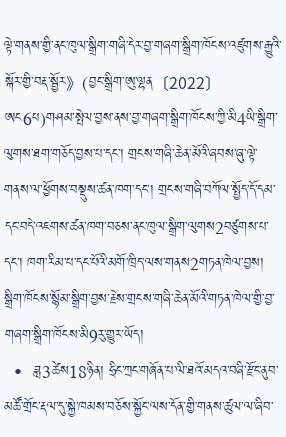ལྟེ་གནས་གྱི་ནང་ཁུལ་སྒྲིག་གཞི་དེར་བྱ་གཞག་སྒྲིག་ཁོངས་འཛུགས་རྒྱུའི་སྐོར་གྱི་བརྡ་སྦྱོར》(བྱང་སྒྲིག་ཨུ་ལྷན〔2022〕ཨང6པ)གཤམ་སྤེལ་བྱས་ནས་བྱ་གཞག་སྒྲིག་ཁོངས་ཀྱི་མི4ཡི་སྒྲིག་ལུགས་ཐག་གཅོད་བྱས་པ་དང་། གྲངས་གཞི་ཆེན་མོའི་ཞབས་ཞུ་ལྟེ་གནས་ལ་ཕྱོགས་བསྡུས་ཚན་ཁག་དང་། གྲངས་གཞི་བཀོལ་སྤྱོད་དོ་དམ་དང་བདེ་འཇགས་ཚན་ཁག་བཅས་ནང་ཁུལ་སྒྲིག་ལུགས2བཙུགས་པ་དང་། ཁག་རིམ་པ་དང་པོའི་མགོ་ཁྲིད་ལས་གནས2གཏན་ཁེལ་བྱས། སྒྲིག་ཁོངས་སྙོམ་སྒྲིག་བྱས་རྗེས་གྲངས་གཞི་ཆེན་མོའི་གཏན་ཁེལ་གྱི་བྱ་གཞག་སྒྲིག་ཁོངས་མི9རུ་གྱུར་ཡོད།
  •  ཟླ3ཚེས18ཉིན། ཧྲིང་ཀྲང་གཞོན་པ་ལི་ཐའོ་མདའ་བཞི་རྫོང་ནུབ་མཚོ་གྲོང་རྡལ་དུ་སྐྱེ་ཁམས་བཅོས་སྐྱོང་ལས་དོན་གྱི་གནས་ཚུལ་ལ་ཞིབ་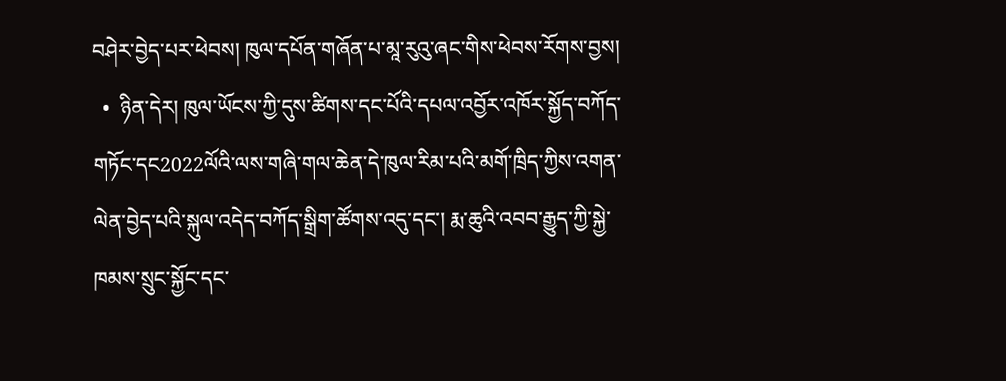བཤེར་བྱེད་པར་ཕེབས། ཁུལ་དཔོན་གཞོན་པ་མཱ་རུའུ་ཞང་གིས་ཕེབས་རོགས་བྱས།
  •  ཉིན་དེར། ཁུལ་ཡོངས་ཀྱི་དུས་ཚིགས་དང་པོའི་དཔལ་འབྱོར་འཁོར་སྐྱོད་བཀོད་གཏོང་དང2022ལོའི་ལས་གཞི་གལ་ཆེན་དེ་ཁུལ་རིམ་པའི་མགོ་ཁྲིད་ཀྱིས་འགན་ལེན་བྱེད་པའི་སྐུལ་འདེད་བཀོད་སྒྲིག་ཚོགས་འདུ་དང་། རྨ་ཆུའི་འབབ་རྒྱུད་ཀྱི་སྐྱེ་ཁམས་སྲུང་སྐྱོང་དང་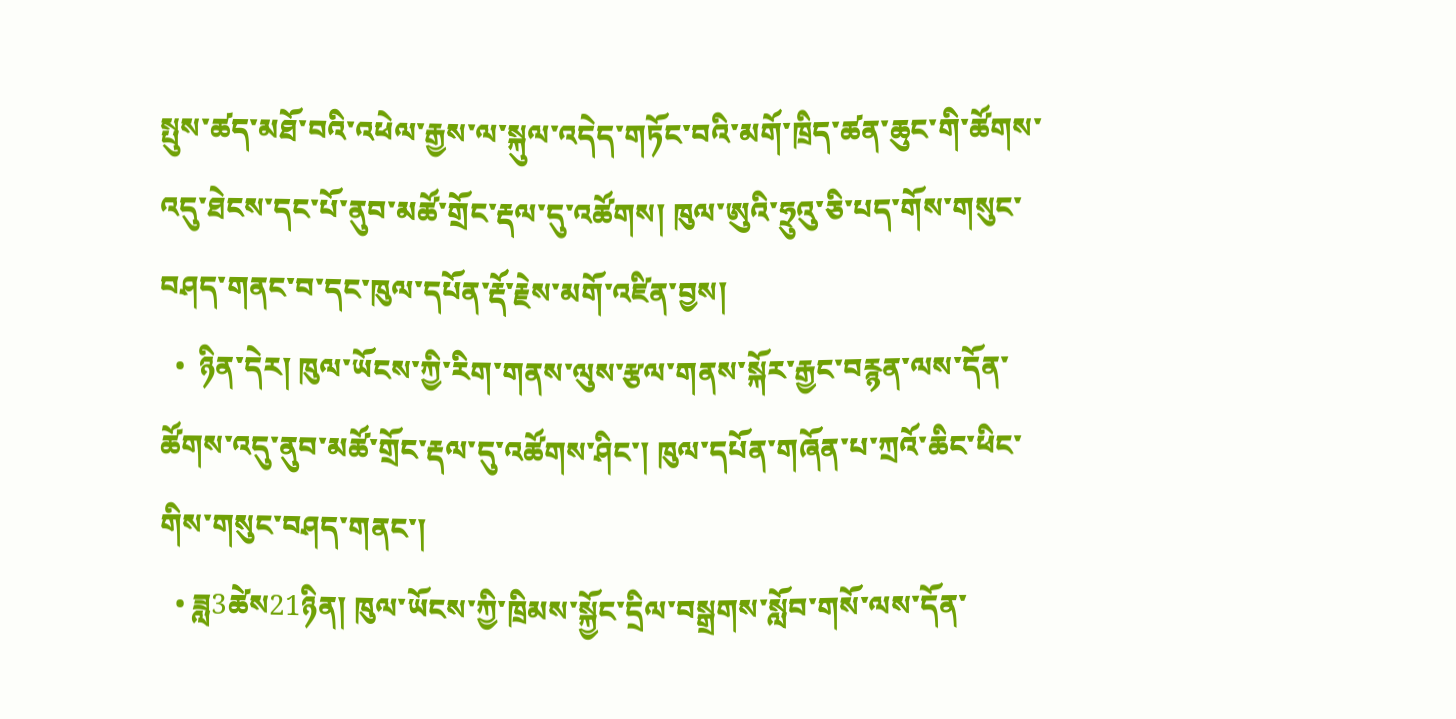སྤུས་ཚད་མཐོ་བའི་འཕེལ་རྒྱས་ལ་སྐུལ་འདེད་གཏོང་བའི་མགོ་ཁྲིད་ཚན་ཆུང་གི་ཚོགས་འདུ་ཐེངས་དང་པོ་ནུབ་མཚོ་གྲོང་རྡལ་དུ་འཚོགས། ཁུལ་ཨུའི་ཧྲུའུ་ཅི་པད་གོས་གསུང་བཤད་གནང་བ་དང་ཁུལ་དཔོན་རྡོ་རྗེས་མགོ་འཛིན་བྱས།
  •  ཉིན་དེར། ཁུལ་ཡོངས་ཀྱི་རིག་གནས་ལུས་རྩལ་གནས་སྐོར་རྒྱང་བརྙན་ལས་དོན་ཚོགས་འདུ་ནུབ་མཚོ་གྲོང་རྡལ་དུ་འཚོགས་ཤིང་། ཁུལ་དཔོན་གཞོན་པ་ཀྲའོ་ཆིང་ཕིང་གིས་གསུང་བཤད་གནང་།
  • ཟླ3ཚེས21ཉིན། ཁུལ་ཡོངས་ཀྱི་ཁྲིམས་སྐྱོང་དྲིལ་བསྒྲགས་སློབ་གསོ་ལས་དོན་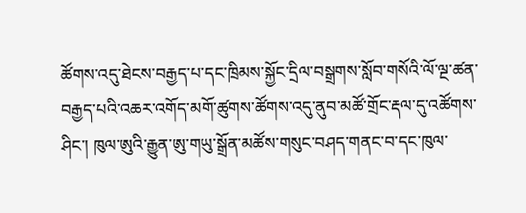ཚོགས་འདུ་ཐེངས་བརྒྱད་པ་དང་ཁྲིམས་སྐྱོང་དྲིལ་བསྒྲགས་སློབ་གསོའི་ལོ་ལྔ་ཚན་བརྒྱད་པའི་འཆར་འགོད་མགོ་ཚུགས་ཚོགས་འདུ་ནུབ་མཚོ་གྲོང་རྡལ་དུ་འཚོགས་ཤིང་། ཁུལ་ཨུའི་རྒྱུན་ཨུ་གཡུ་སྒྲོན་མཚོས་གསུང་བཤད་གནང་བ་དང་ཁུལ་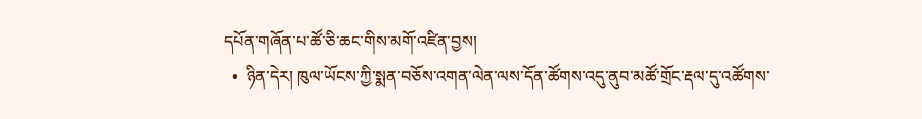དཔོན་གཞོན་པ་ཚོ་ཅི་ཆང་གིས་མགོ་འཛིན་བྱས།
  •  ཉིན་དེར། ཁུལ་ཡོངས་ཀྱི་སྨན་བཅོས་འགན་ལེན་ལས་དོན་ཚོགས་འདུ་ནུབ་མཚོ་གྲོང་རྡལ་དུ་འཚོགས་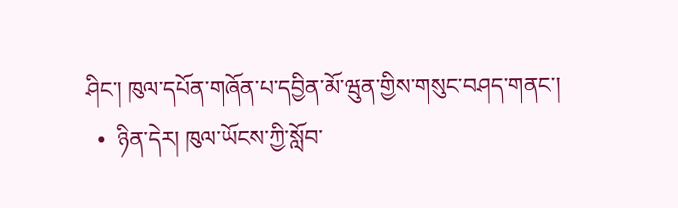ཤིང་། ཁུལ་དཔོན་གཞོན་པ་དབྱིན་མོ་ཝུན་གྱིས་གསུང་བཤད་གནང་།
  •  ཉིན་དེར། ཁུལ་ཡོངས་ཀྱི་སློབ་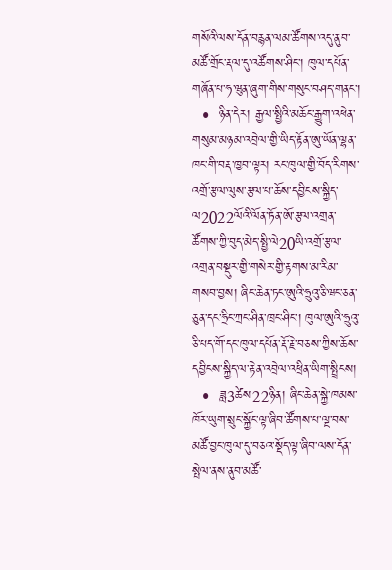གསོའི་ལས་དོན་བརྙན་ལམ་ཚོགས་འདུ་ནུབ་མཚོ་གྲོང་རྡལ་དུ་འཚོགས་ཤིང་། ཁུལ་དཔོན་གཞོན་པ་ཧ་ཝུན་ཞུག་གིས་གསུང་བཤད་གནང་།
  •  ཉིན་དེར། རྒྱལ་སྤྱིའི་མཆོང་རྒྱུག་འཕེན་གསུམ་མཉམ་འབྲེལ་གྱི་ཡིད་རྟོན་ཨུ་ཡོན་ལྷན་ཁང་གི་བརྡ་ཁྱབ་ལྟར། རང་ཁུལ་གྱི་བོད་རིགས་འགྲོ་རྩལ་ལུས་རྩལ་པ་ཆོས་དབྱིངས་སྐྱིད་ལ2022ལོའི་ལོན་ཏོན་ཨོ་རྩལ་འགྲན་ཚོགས་ཀྱི་བུད་མེད་སྤྱི་ལེ20ཡི་འགྲོ་རྩལ་འགྲན་བསྡུར་གྱི་གསེར་གྱི་རྟགས་མ་རིམ་གསབ་བྱས། ཞིང་ཆེན་ཏང་ཨུའི་ཧྲུའུ་ཅི་ཝང་ཅན་ཅུན་དང་ཧྲིང་ཀྲང་ཤིན་ཁྲང་ཤིང་། ཁུལ་ཨུའི་ཧྲུའུ་ཅི་པད་གོ་དང་ཁུལ་དཔོན་རྡོ་རྗེ་བཅས་ཀྱིས་ཆོས་དབྱིངས་སྐྱིད་ལ་རྟེན་འབྲེལ་འཕྲིན་ཡིག་སྤྲིངས།
  •  ཟླ3ཚེས22ཉིན། ཞིང་ཆེན་སྐྱེ་ཁམས་ཁོར་ཡུག་སྲུང་སྐྱོང་ལྟ་ཞིབ་ཚོགས་པ་ལྔ་བས་མཚོ་བྱང་ཁུལ་དུ་བཅའ་སྡོད་ལྟ་ཞིབ་ལས་དོན་སྤེལ་ནས་ནུབ་མཚོ་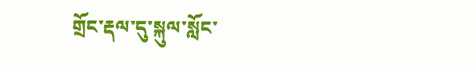གྲོང་རྡལ་དུ་སྐུལ་སློང་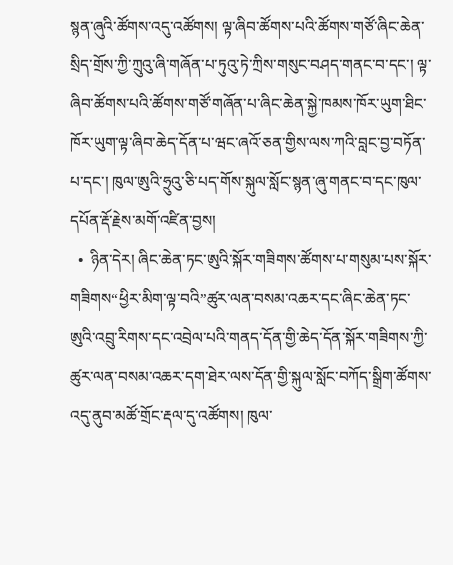སྙན་ཞུའི་ཚོགས་འདུ་འཚོགས། ལྟ་ཞིབ་ཚོགས་པའི་ཚོགས་གཙོ་ཞིང་ཆེན་སྲིད་གྲོས་ཀྱི་ཀྲུའུ་ཞི་གཞོན་པ་ཏུའུ་ཏེ་ཀྲིས་གསུང་བཤད་གནང་བ་དང་། ལྟ་ཞིབ་ཚོགས་པའི་ཚོགས་གཙོ་གཞོན་པ་ཞིང་ཆེན་སྐྱེ་ཁམས་ཁོར་ཡུག་ཐིང་ཁོར་ཡུག་ལྟ་ཞིབ་ཆེད་དོན་པ་ཝང་ཞའོ་ཅན་གྱིས་ལས་ཀའི་བླང་བྱ་བཏོན་པ་དང་། ཁུལ་ཨུའི་ཧྲུའུ་ཅི་པད་གོས་སྐུལ་སློང་སྙན་ཞུ་གནང་བ་དང་ཁུལ་དཔོན་རྡོ་རྗེས་མགོ་འཛིན་བྱས།
  •  ཉིན་དེར། ཞིང་ཆེན་ཏང་ཨུའི་སྐོར་གཟིགས་ཚོགས་པ་གསུམ་པས་སྐོར་གཟིགས“ཕྱིར་མིག་ལྟ་བའི”ཚུར་ལན་བསམ་འཆར་དང་ཞིང་ཆེན་ཏང་ཨུའི་འབྲུ་རིགས་དང་འབྲེལ་པའི་གནད་དོན་གྱི་ཆེད་དོན་སྐོར་གཟིགས་ཀྱི་ཚུར་ལན་བསམ་འཆར་དག་ཐེར་ལས་དོན་གྱི་སྐུལ་སློང་བཀོད་སྒྲིག་ཚོགས་འདུ་ནུབ་མཚོ་གྲོང་རྡལ་དུ་འཚོགས། ཁུལ་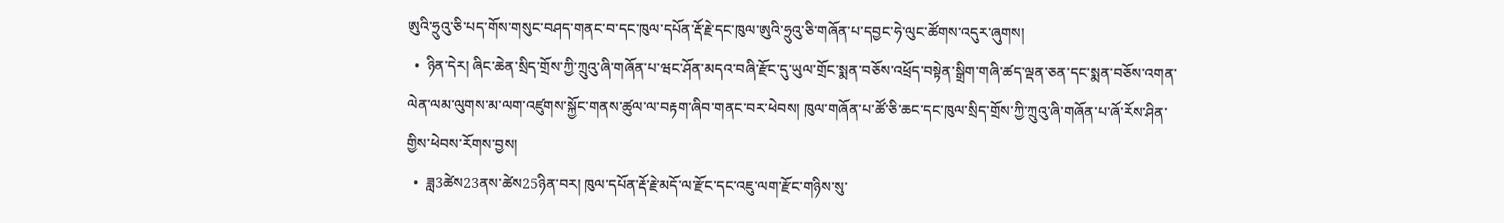ཨུའི་ཧྲུའུ་ཅི་པད་གོས་གསུང་བཤད་གནང་བ་དང་ཁུལ་དཔོན་རྡོ་རྗེ་དང་ཁུལ་ཨུའི་ཧྲུའུ་ཅི་གཞོན་པ་དབྱང་ཧེ་ལུང་ཚོགས་འདུར་ཞུགས།
  •  ཉིན་དེར། ཞིང་ཆེན་སྲིད་གྲོས་ཀྱི་ཀྲུའུ་ཞི་གཞོན་པ་ཝང་ཤོན་མདའ་བཞི་རྫོང་དུ་ཡུལ་གྲོང་སྨན་བཅོས་འཕྲོད་བསྟེན་སྒྲིག་གཞི་ཚད་ལྡན་ཅན་དང་སྨན་བཅོས་འགན་ལེན་ལམ་ལུགས་མ་ལག་འཛུགས་སྐྱོང་གནས་ཚུལ་ལ་བརྟག་ཞིབ་གནང་བར་ཕེབས། ཁུལ་གཞོན་པ་ཚོ་ཅི་ཆང་དང་ཁུལ་སྲིད་གྲོས་ཀྱི་ཀྲུའུ་ཞི་གཞོན་པ་ཞོ་རོས་ཤིན་གྱིས་ཕེབས་རོགས་བྱས།
  •  ཟླ3ཚེས23ནས་ཚེས25ཉིན་བར། ཁུལ་དཔོན་རྡོ་རྗེ་མདོ་ལ་རྫོང་དང་འཇུ་ལག་རྫོང་གཉིས་སུ་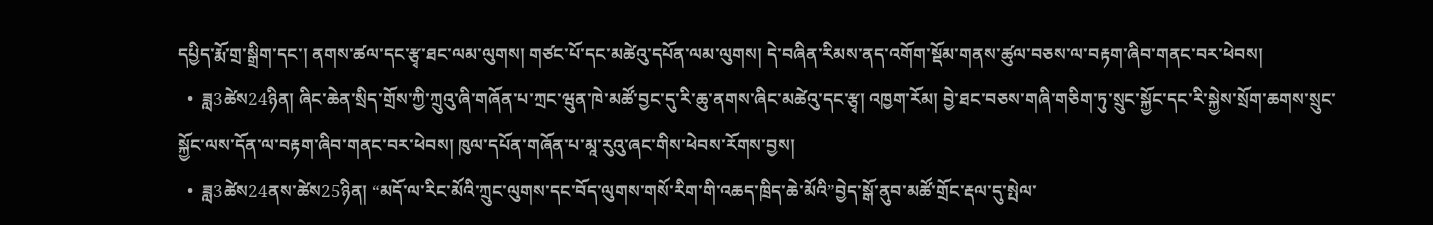དཔྱིད་རྨོ་གྲ་སྒྲིག་དང་། ནགས་ཚལ་དང་རྩྭ་ཐང་ལམ་ལུགས། གཙང་པོ་དང་མཚེའུ་དཔོན་ལམ་ལུགས། དེ་བཞིན་རིམས་ནད་འགོག་སྡོམ་གནས་ཚུལ་བཅས་ལ་བརྟག་ཞིབ་གནང་བར་ཕེབས།
  •  ཟླ3ཚེས24ཉིན། ཞིང་ཆེན་སྲིད་གྲོས་ཀྱི་ཀྲུའུ་ཞི་གཞོན་པ་ཀྲང་ཝུན་ཁེ་མཚོ་བྱང་དུ་རི་ཆུ་ནགས་ཞིང་མཚེའུ་དང་རྩྭ། འཁྱག་རོམ། བྱེ་ཐང་བཅས་གཞི་གཅིག་ཏུ་སྲུང་སྐྱོང་དང་རི་སྐྱེས་སྲོག་ཆགས་སྲུང་སྐྱོང་ལས་དོན་ལ་བརྟག་ཞིབ་གནང་བར་ཕེབས། ཁུལ་དཔོན་གཞོན་པ་མཱ་རུའུ་ཞང་གིས་ཕེབས་རོགས་བྱས།
  •  ཟླ3ཚེས24ནས་ཚེས25ཉིན། “མདོ་ལ་རིང་མོའི་ཀྲུང་ལུགས་དང་བོད་ལུགས་གསོ་རིག་གི་འཆད་ཁྲིད་ཆེ་མོའི”བྱེད་སྒོ་ནུབ་མཚོ་གྲོང་རྡལ་དུ་སྤེལ་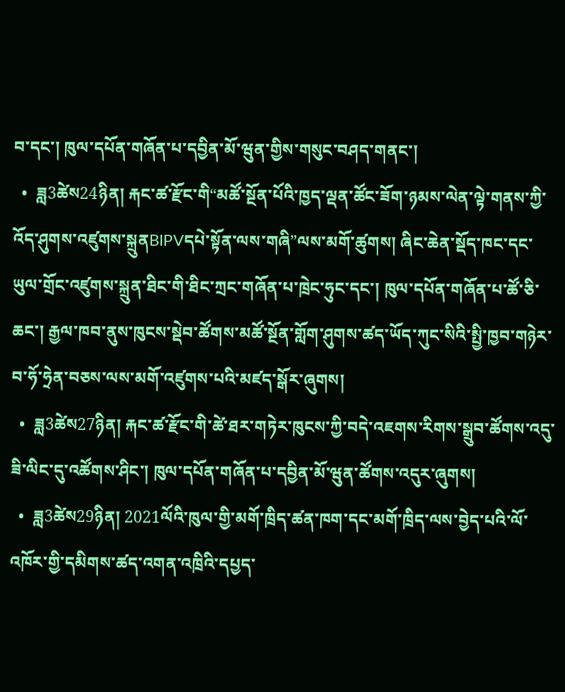བ་དང་། ཁུལ་དཔོན་གཞོན་པ་དབྱིན་མོ་ཝུན་གྱིས་གསུང་བཤད་གནང་།
  •  ཟླ3ཚེས24ཉིན། རྐང་ཚ་རྫོང་གི“མཚོ་སྔོན་པོའི་ཁྱད་ལྡན་ཚོང་ཟོག་ཉམས་ལེན་ལྟེ་གནས་ཀྱི་འོད་ཤུགས་འཛུགས་སྐྲུནBIPVདཔེ་སྟོན་ལས་གཞི”ལས་མགོ་ཚུགས། ཞིང་ཆེན་སྡོད་ཁང་དང་ཡུལ་གྲོང་འཛུགས་སྐྲུན་ཐིང་གི་ཐིང་ཀྲང་གཞོན་པ་ཁྲེང་ཧུང་དང་། ཁུལ་དཔོན་གཞོན་པ་ཚོ་ཅི་ཆང་། རྒྱལ་ཁབ་ནུས་ཁུངས་སྡེབ་ཚོགས་མཚོ་སྔོན་གློག་ཤུགས་ཚད་ཡོད་ཀུང་སིའི་སྤྱི་ཁྱབ་གཉེར་བ་ཧོ་ཧྲེན་བཅས་ལས་མགོ་འཛུགས་པའི་མཛད་སྒོར་ཞུགས།
  •  ཟླ3ཚེས27ཉིན། རྐང་ཚ་རྫོང་གི་ཚེ་ཐར་གཏེར་ཁུངས་ཀྱི་བདེ་འཇགས་རིགས་སྒྲུབ་ཚོགས་འདུ་ཟི་ལིང་དུ་འཚོགས་ཤིང་། ཁུལ་དཔོན་གཞོན་པ་དབྱིན་མོ་ཝུན་ཚོགས་འདུར་ཞུགས།
  •  ཟླ3ཚེས29ཉིན། 2021ལོའི་ཁུལ་གྱི་མགོ་ཁྲིད་ཚན་ཁག་དང་མགོ་ཁྲིད་ལས་བྱེད་པའི་ལོ་འཁོར་གྱི་དམིགས་ཚད་འགན་འཁྲིའི་དཔྱད་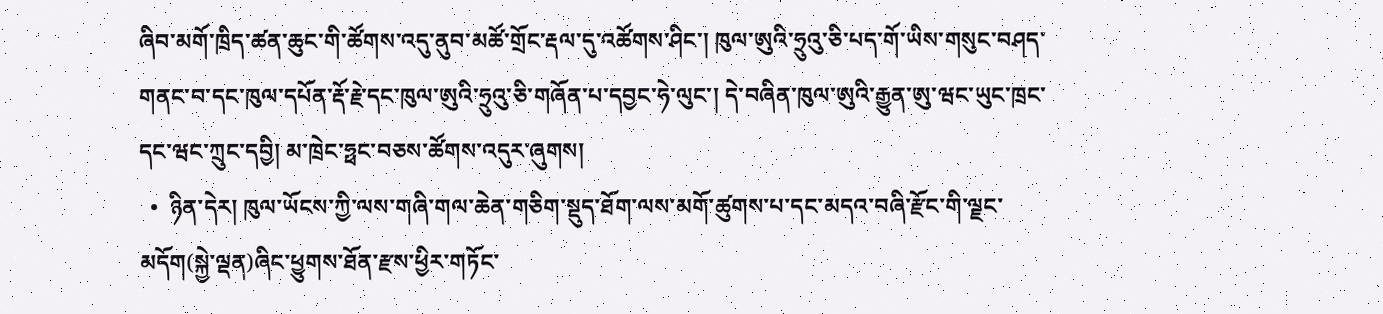ཞིབ་མགོ་ཁྲིད་ཚན་ཆུང་གི་ཚོགས་འདུ་ནུབ་མཚོ་གྲོང་རྡལ་དུ་འཚོགས་ཤིང་། ཁུལ་ཨུའི་ཧྲུའུ་ཅི་པད་གོ་ཡིས་གསུང་བཤད་གནང་བ་དང་ཁུལ་དཔོན་རྡོ་རྗེ་དང་ཁུལ་ཨུའི་ཧྲུའུ་ཅི་གཞོན་པ་དབྱང་ཧེ་ལུང་། དེ་བཞིན་ཁུལ་ཨུའི་རྒྱུན་ཨུ་ཝང་ཡུང་ཁྲང་དང་ཝང་ཀྲུང་དབྱི། མ་ཁྲེང་ཧྥང་བཅས་ཚོགས་འདུར་ཞུགས།
  •  ཉིན་དེར། ཁུལ་ཡོངས་ཀྱི་ལས་གཞི་གལ་ཆེན་གཅིག་སྡུད་ཐོག་ལས་མགོ་ཚུགས་པ་དང་མདའ་བཞི་རྫོང་གི་ལྗང་མདོག(སྐྱེ་ལྡན)ཞིང་ཕྱུགས་ཐོན་རྫས་ཕྱིར་གཏོང་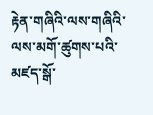རྟེན་གཞིའི་ལས་གཞིའི་ལས་མགོ་ཚུགས་པའི་མཛད་སྒོ་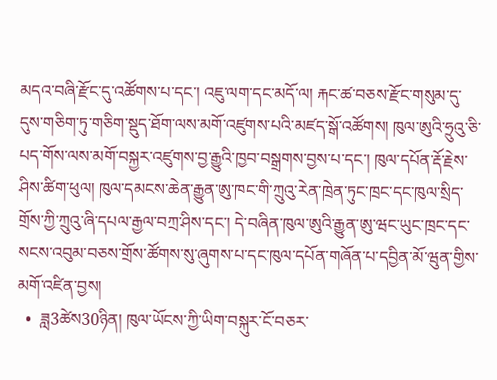མདའ་བཞི་རྫོང་དུ་འཚོགས་པ་དང་། འཇུ་ལག་དང་མདོ་ལ། རྐང་ཚ་བཅས་རྫོང་གསུམ་དུ་དུས་གཅིག་ཏུ་གཅིག་སྡུད་ཐོག་ལས་མགོ་འཛུགས་པའི་མཛད་སྒོ་འཚོགས། ཁུལ་ཨུའི་ཧྲུའུ་ཅི་པད་གོས་ལས་མགོ་བསྐྱར་འཛུགས་བྱ་རྒྱུའི་ཁྱབ་བསྒྲགས་བྱས་པ་དང་། ཁུལ་དཔོན་རྡོ་རྗེས་ཤིས་ཚིག་ཕུལ། ཁུལ་དམངས་ཆེན་རྒྱུན་ཨུ་ཁང་གི་ཀྲུའུ་རེན་ཁྲེན་ཏུང་ཁྲང་དང་ཁུལ་སྲིད་གྲོས་ཀྱི་ཀྲུའུ་ཞི་དཔལ་རྒྱལ་བཀྲ་ཤིས་དང་། དེ་བཞིན་ཁུལ་ཨུའི་རྒྱུན་ཨུ་ཝང་ཡུང་ཁྲང་དང་སངས་འབུམ་བཅས་གྲོས་ཚོགས་སུ་ཞུགས་པ་དང་ཁུལ་དཔོན་གཞོན་པ་དབྱིན་མོ་ཝུན་གྱིས་མགོ་འཛིན་བྱས།
  •  ཟླ3ཚེས30ཉིན། ཁུལ་ཡོངས་ཀྱི་ཡིག་བསྐུར་ངོ་བཅར་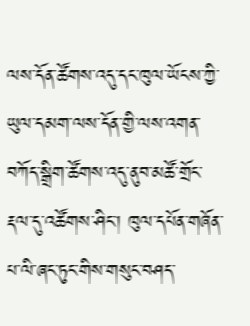ལས་དོན་ཚོགས་འདུ་དང་ཁུལ་ཡོངས་ཀྱི་ཡུལ་དམག་ལས་དོན་གྱི་ལས་འགན་བཀོད་སྒྲིག་ཚོགས་འདུ་ནུབ་མཚོ་གྲོང་རྡལ་དུ་འཚོགས་ཤིང་། ཁུལ་དཔོན་གཞོན་པ་ལི་ཞང་ཏུང་གིས་གསུང་བཤད་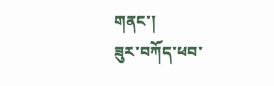གནང་།
ཟུར་བཀོད་ཕབ་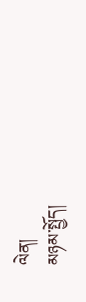ལེན།
མཉམ་སྤྱོད།